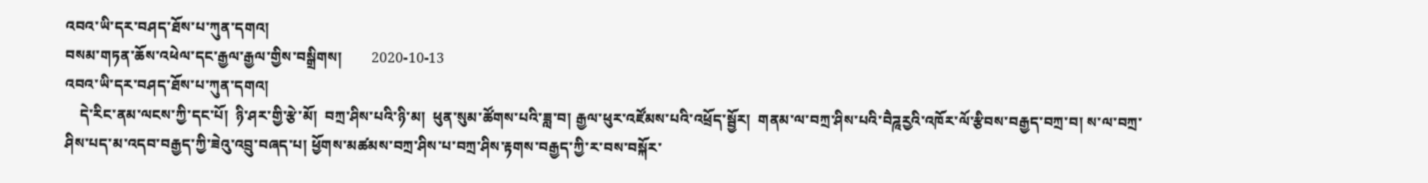འབའ་ཡི་དར་བཤད་ཐོས་པ་ཀུན་དགའ།
བསམ་གཏན་ཆོས་འཕེལ་དང་རྒྱལ་རྒྱལ་གྱིས་བསྒྲིགས།        2020-10-13
འབའ་ཡི་དར་བཤད་ཐོས་པ་ཀུན་དགའ།
    དེ་རིང་ནམ་ལངས་ཀྱི་དང་པོ།  ཉི་ཤར་གྱི་རྩེ་མོ།  བཀྲ་ཤིས་པའི་ཉི་མ།  ཕུན་སུམ་ཚོགས་པའི་ཟླ་བ། རྒྱལ་ཕུར་འཛོམས་པའི་འཕྲོད་སྦྱོར།  གནམ་ལ་བཀྲ་ཤིས་པའི་བཻཌཱརྱའི་འཁོར་ལོ་རྩིབས་བརྒྱད་བཀྲ་བ། ས་ལ་བཀྲ་ཤིས་པད་མ་འདབ་བརྒྱད་ཀྱི་ཟེའུ་འབྲུ་བཞད་པ། ཕྱོགས་མཚམས་བཀྲ་ཤིས་པ་བཀྲ་ཤིས་རྟགས་བརྒྱད་ཀྱི་ར་བས་བསྐོར་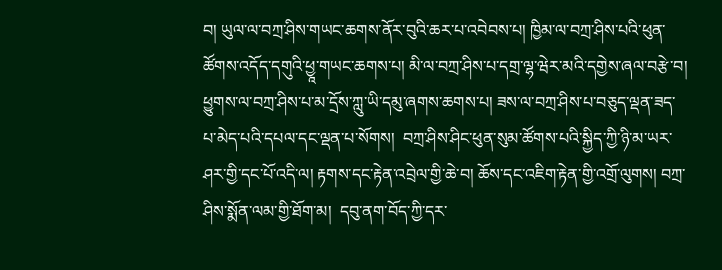བ། ཡུལ་ལ་བཀྲ་ཤིས་གཡང་ཆགས་ནོར་བུའི་ཆར་པ་འབེབས་པ། ཁྱིམ་ལ་བཀྲ་ཤིས་པའི་ཕུན་ཚོགས་འདོད་དགུའི་ཕྱཱ་གཡང་ཆགས་པ། མི་ལ་བཀྲ་ཤིས་པ་དགྲ་ལྷ་ཝེར་མའི་དགྱེས་ཞལ་བརྩེ་བ། ཕྱུགས་ལ་བཀྲ་ཤིས་པ་མ་དྲོས་ཀླུ་ཡི་དམུ་ཞགས་ཆགས་པ། ཟས་ལ་བཀྲ་ཤིས་པ་བཅུད་ལྡན་ཟད་པ་མེད་པའི་དཔལ་དང་ལྡན་པ་སོགས།  བཀྲ་ཤིས་ཤིང་ཕུན་སུམ་ཚོགས་པའི་སྐྱིད་ཀྱི་ཉི་མ་ཡར་ཤར་གྱི་དང་པོ་འདི་ལ། རྟགས་དང་རྟེན་འབྲེལ་གྱི་ཆེ་བ། ཆོས་དང་འཇིག་རྟེན་གྱི་འགྲོ་ལུགས། བཀྲ་ཤིས་སྨོན་ལམ་གྱི་ཐོག་མ།  དབུ་ནག་བོད་ཀྱི་དར་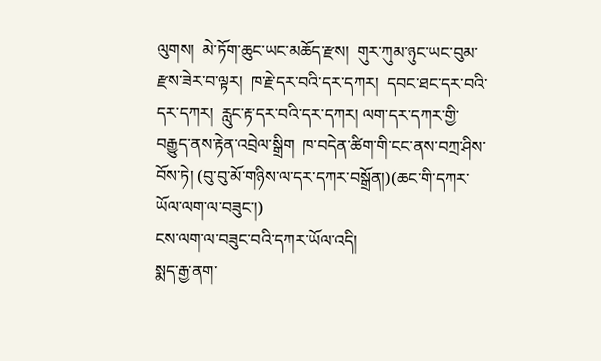ལུགས།  མེ་ཏོག་ཆུང་ཡང་མཆོད་རྫས།  གུར་ཀུམ་ཉུང་ཡང་བུམ་རྫས་ཟེར་བ་ལྟར།  ཁ་རྗེ་དར་བའི་དར་དཀར།  དབང་ཐང་དར་བའི་དར་དཀར།  རླུང་རྟ་དར་བའི་དར་དཀར། ལག་དར་དཀར་གྱི་བརྒྱུད་ནས་རྟེན་འབྲེལ་སྒྲིག  ཁ་བདེན་ཚིག་གི་ངང་ནས་བཀྲ་ཤིས་བོས་ཏེ། (བུ་བུ་མོ་གཉིས་ལ་དར་དཀར་བསྒྲོན།)(ཆང་གི་དཀར་ཡོལ་ལག་ལ་བཟུང་།)
ངས་ལག་ལ་བཟུང་བའི་དཀར་ཡོལ་འདི།
སྨད་རྒྱ་ནག་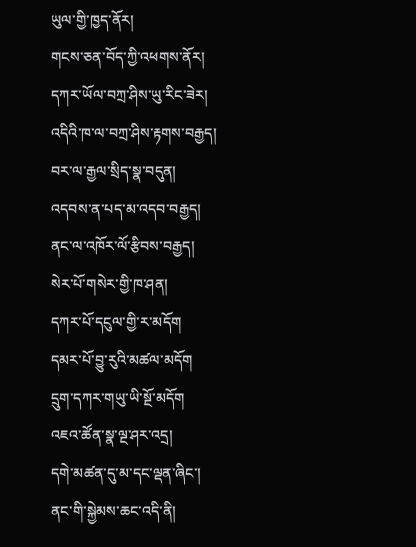ཡུལ་གྱི་ཁྱད་ནོར།
གངས་ཅན་བོད་ཀྱི་འཕགས་ནོར།
དཀར་ཡོལ་བཀྲ་ཤིས་ཡུ་རིང་ཟེར།
འདིའི་ཁ་ལ་བཀྲ་ཤིས་རྟགས་བརྒྱད།
བར་ལ་རྒྱལ་སྲིད་སྣ་བདུན།
འདབས་ན་པད་མ་འདབ་བརྒྱད།
ནང་ལ་འཁོར་ལོ་རྩིབས་བརྒྱད།
སེར་པོ་གསེར་གྱི་ཁ་ཤན།
དཀར་པོ་དངུལ་གྱི་ར་མདོག
དམར་པོ་བྱུ་རུའི་མཚལ་མདོག
དྲུག་དཀར་གཡུ་ཡི་སྔོ་མདོག
འཇའ་ཚོན་སྣ་ལྔ་ཤར་འདྲ།
དགེ་མཚན་དུ་མ་དང་ལྡན་ཞིང་།
ནང་གི་སྐྱེམས་ཆང་འདི་ནི།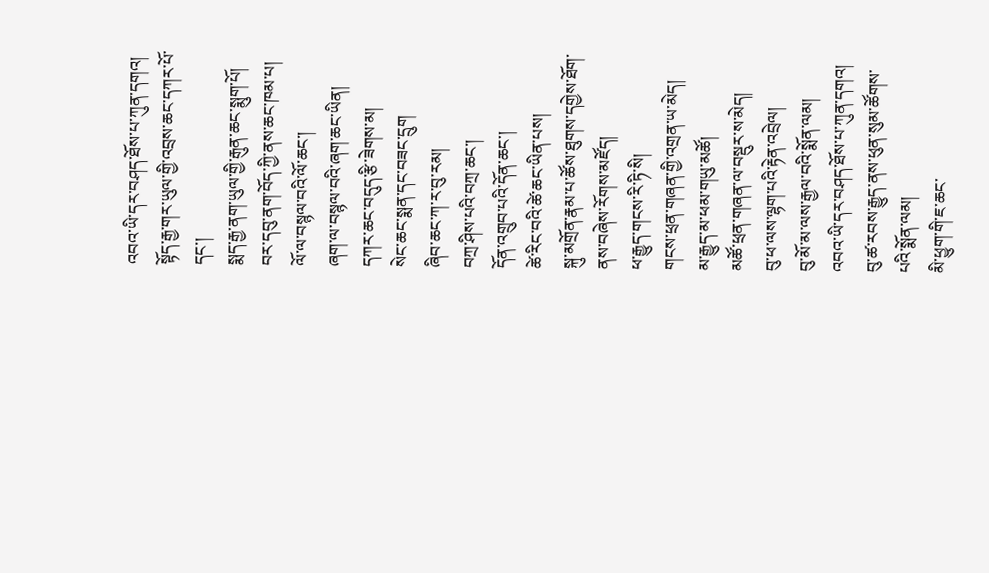འབའ་ཡི་དར་བཤད་ཐོས་པ་ཀུན་དགའ།
སྟོད་རྒྱ་གར་ཡུལ་གྱི་འབྲས་ཆང་དཀར་པོ་དང་།
སྨད་རྒྱ་ནག་ཡུལ་གྱི་རྒུན་ཆང་སྨུག་པོ།
བར་དབུ་ནག་བོད་ཀྱི་ནས་ཆང་ཁམ་པ།
ལོ་ལ་བསྙལ་བའི་ལོ་ཆང་།
ཞག་ལ་བསྙལ་བའི་ཞག་ཆང་ཡིན།
དཀར་ཆང་བདུད་རྩི་ཟེགས་མ།
སེང་ཆང་སྨན་དང་བཟང་དྲུག
ཞིབ་ཆང་ཀ་ར་བུ་རམ།
བཀྲ་ཤིས་པའི་བཀྲ་ཆང་།
དོན་འགྲུབ་པའི་དོན་ཆང་།
ཚེ་རིང་བའི་ཚེ་ཆང་ཡིན་པས།
སྐུ་མགྲོན་རྣམ་པ་ཚོས་ཐུགས་དགྱེས་ཐོག་ནས་བཞེས་རོགས་མཛོད།
ཕ་རྒྱུད་གངས་རི་ཏི་སི།
གངས་ཕྲན་གཞན་གྱི་འགྲན་ཡ་མེད།
མ་རྒྱུད་མ་ཕམ་གཡུ་མཚོ།
མཚོ་ཕྲན་གཞན་ལ་བསྡུར་ས་མེད།
བུ་ཕ་ལས་ལྷག་པའི་རྟེན་འབྲེལ།
བུ་མོ་མ་ལས་རྒྱལ་བའི་སྨོན་ལམ།
འབའ་ཡི་དར་བཤད་ཐོས་པ་ཀུན་དགའ།
བུ་ཚ་རབས་རྒྱུད་ནས་ཕུན་སུམ་ཚོགས་པའི་སྨོན་ལམ།
མི་ཕྱུག་གི་ཇ་ཆང་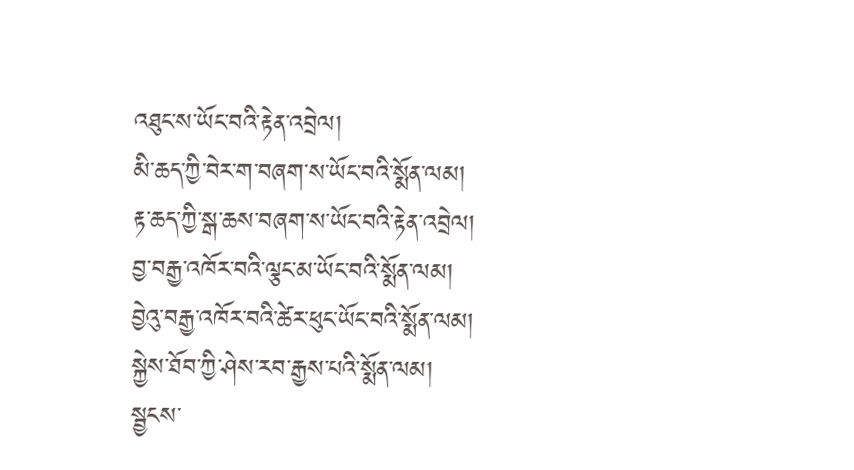འཐུང་ས་ཡོང་བའི་རྟེན་འབྲེལ།
མི་ཆད་ཀྱི་བེར་ག་བཞག་ས་ཡོང་བའི་སྨོན་ལམ།
རྟ་ཆད་ཀྱི་སྒ་ཆས་བཞག་ས་ཡོང་བའི་རྟེན་འབྲེལ།
བྱ་བརྒྱ་འཁོར་བའི་ལྕང་མ་ཡོང་བའི་སྨོན་ལམ།
བྱེའུ་བརྒྱ་འཁོར་བའི་ཚེར་ཕུང་ཡོང་བའི་སྨོན་ལམ།
སྐྱེས་ཐོབ་ཀྱི་ཤེས་རབ་རྒྱས་པའི་སྨོན་ལམ།
སྦྱངས་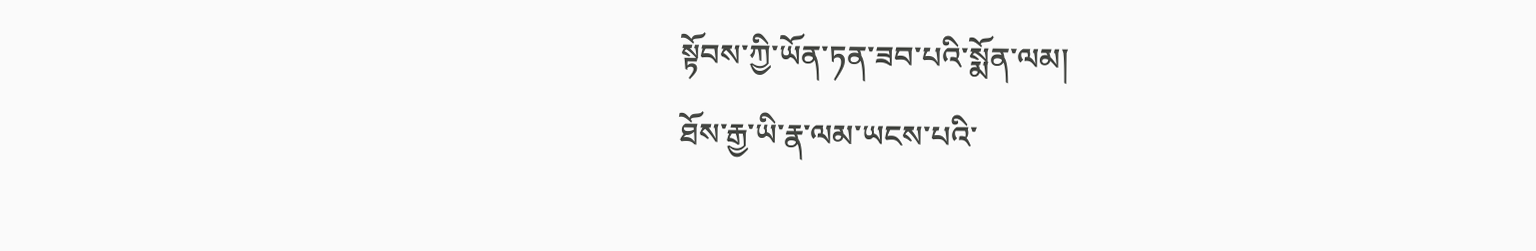སྟོབས་ཀྱི་ཡོན་ཏན་ཟབ་པའི་སྨོན་ལམ།
ཐོས་རྒྱ་ཡི་རྣ་ལམ་ཡངས་པའི་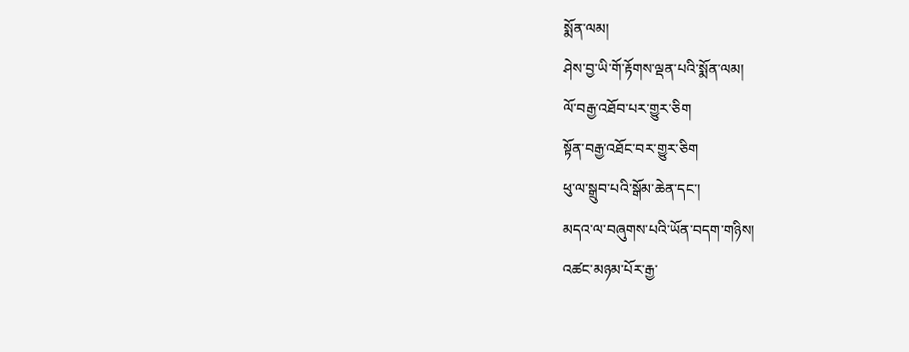སྨོན་ལམ།
ཤེས་བྱ་ཡི་གོ་རྟོགས་ལྡན་པའི་སྨོན་ལམ།
ལོ་བརྒྱ་འཐོབ་པར་གྱུར་ཅིག
སྟོན་བརྒྱ་འཐོང་བར་གྱུར་ཅིག
ཕུ་ལ་སྒྲུབ་པའི་སྒོམ་ཆེན་དང་།
མདའ་ལ་བཞུགས་པའི་ཡོན་བདག་གཉིས།
འཚང་མཉམ་པོར་རྒྱ་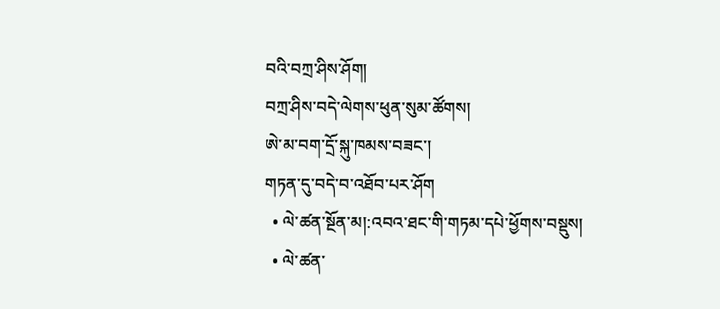བའི་བཀྲ་ཤིས་ཤོག།
བཀྲ་ཤིས་བདེ་ལེགས་ཕུན་སུམ་ཚོགས།
ཨེ་མ་བག་དྲོ་སྐུ་ཁམས་བཟང་།
གཏན་དུ་བདེ་བ་འཐོབ་པར་ཤོག
  • ལེ་ཚན་སྔོན་མ།:འབའ་ཐང་གི་གཏམ་དཔེ་ཕྱོགས་བསྡུས།
  • ལེ་ཚན་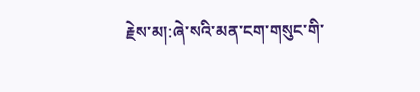རྗེས་མ།:ཞེ་སའི་མན་ངག་གསུང་གི་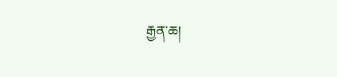རྒྱན་ཆ།